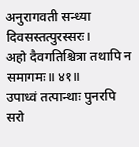अनुरागवती सन्ध्या दिवसस्तत्पुरस्सरः।
अहो दैवगतिश्चित्रा तथापि न समागमः॥ ४१॥
उपाध्वं तत्पान्थाः पुनरपि सरो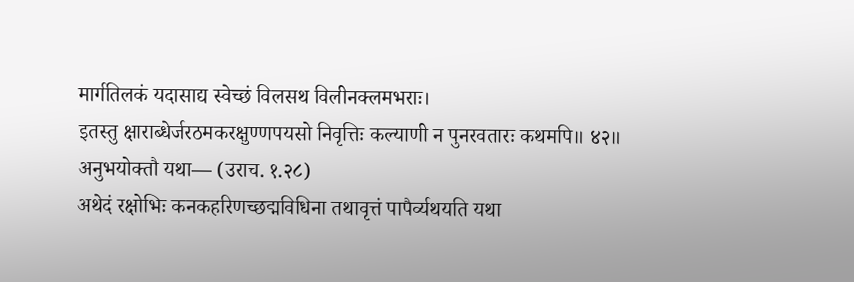मार्गतिलकं यदासाद्य स्वेच्छं विलसथ विलीनक्लमभराः।
इतस्तु क्षाराब्धेर्जरठमकरक्षुण्णपयसो निवृत्तिः कल्याणी न पुनरवतारः कथमपि॥ ४२॥
अनुभयोक्तौ यथा— (उराच. १.२८)
अथेदं रक्षोभिः कनकहरिणच्छद्मविधिना तथावृत्तं पापैर्व्यथयति यथा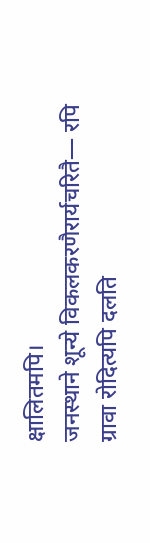क्षालितमपि।
जनस्थाने शून्ये विकलकरणैरार्यचरितै— रपि ग्रावा रोदित्यपि दलति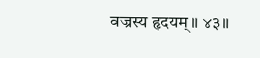वज्रस्य हृदयम्॥ ४३॥